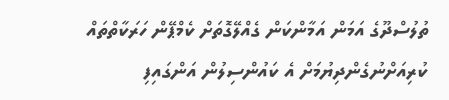ތުލުސްދޫގެ އަމަން އަމާންކަން ގެއްލޭގޮތަށް ކެމްޕޭން ހަރަކާތްތައް ކުރިއަށްނުގެންދިޔުމަށް އެ ކައުންސިލުން އަންގައިފި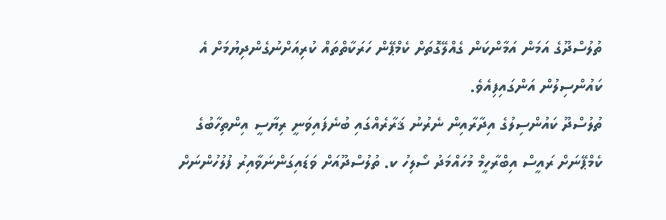ތުލުސްދޫގެ އަމަން އަމާންކަން ގެއްލޭގޮތަށް ކެމްޕޭން ހަރަކާތްތައް ކުރިއަށްނުގެންދިޔުމަށް އެ ކައުންސިލުން އަންގައިފިއެވެ.
ތުލުސްދޫ ކައުންސިލުގެ އިދާރާއިން ނެރުނު ޤަރާރެއްގައި ބުނެފައިވަނީ ރިޔާސީ އިންތިހާބުގެ ކެމްޕޭނަށް ރައީސް އިބްރާހީމް މުހައްމަދު ސޯލިހު ކ. ތުލުސްދޫއަށް ވަޑައިގަންނަވާއިރު ފުލުހުންނަށް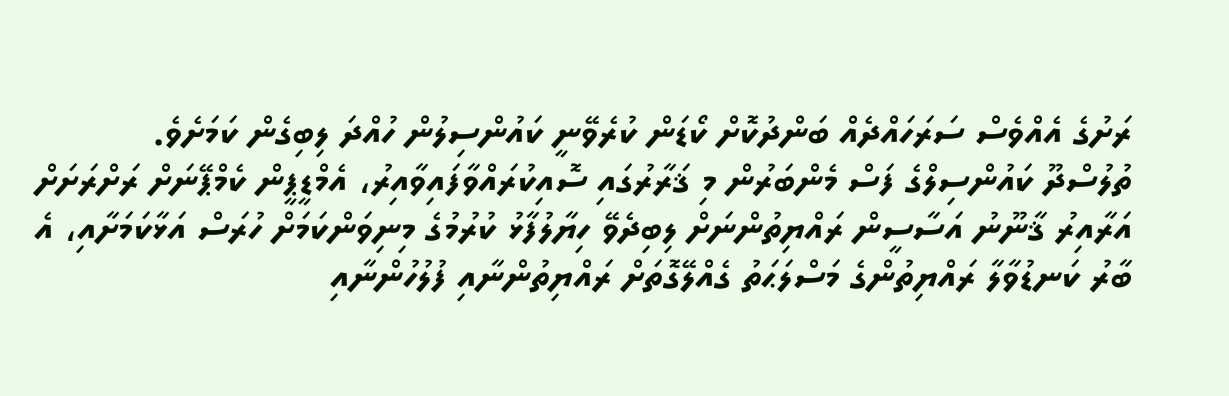ރަށުގެ އެއްވެސް ސަރަހައްދެއް ބަންދުކޮށް ކޯޑަން ކުރެވޭނީ ކައުންސިލުން ހުއްދަ ލިބިގެން ކަމަށެވެ.
ތުލުސްދޫ ކައުންސިލްގެ ފަސް މެންބަރުން މި ޤަރާރުގައި ސޮއިކުރައްވާފައިވާއިރު، އެމްޑީޕީން ކެމްޕޭނަށް ރަށްރަށަށް އަރާއިރު ޤާނޫނު އަސާސީން ރައްޔިތުންނަށް ލިބިދެވޭ ހިޔާލުފާޅު ކުރުމުގެ މިނިވަންކަމަށް ހުރަސް އަޅާކަމަށާއި، އެ ބާރު ކަނޑުވާލާ ރައްޔިތުންގެ މަސްލަޙަތު ގެއްލޭގޮތަށް ރައްޔިތުންނާއި ފުލުހުންނާއި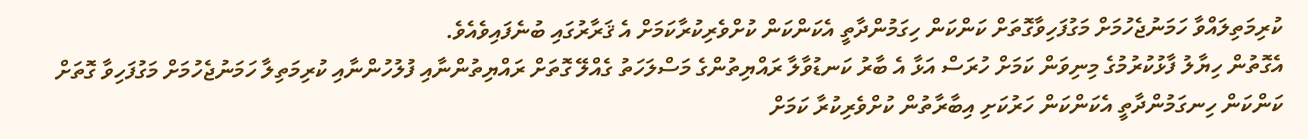ކުރިމަތިލައްވާ ހަމަނުޖެހުމަށް މަގުފަހިވާގޮތަށް ކަންކަން ހިގަމުންދާތީ އެކަންކަން ކުށްވެރިކުރާކަމަށް އެ ޤަރާރުގައި ބުނެފައިވެއެވެ.
އެގޮތުން ހިޔާލު ފާޅުކުރުމުގެ މިނިވަން ކަމަށް ހުރަސް އަޅާ އެ ބާރު ކަނޑުވާލާ ރައްޔިތުންގެ މަސްލަހަތު ގެއްލޭ ގޮތަށް ރައްޔިތުންނާއި ފުލުހުންނާއި ކުރިމަތިލާ ހަމަނުޖެހުމަށް މަގުފަހިވާ ގޮތަށް ކަންކަން ހިނގަމުންދާތީ އެކަންކަން ހަރުކަށި އިބާރާތުން ކުށްވެރިކުރާ ކަމަށް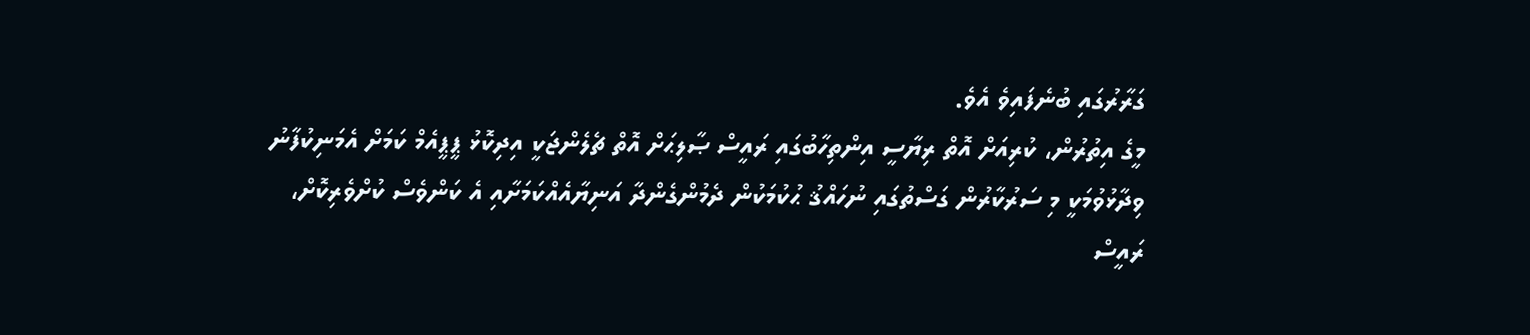ގަރާރުގައި ބުނެފައިވެ އެވެ.
މީގެ އިތުރުން، ކުރިއަށް އޮތް ރިޔާސީ އިންތިހާބުގައި ރައީސް ޞާލިޙަށް އޮތް ޗެލެންޖަކީ އިދިކޮޅު ޕީޕީއެމް ކަމަށް އެމަނިކުފާނު ވިދާޅުވުމަކީ މި ސަރުކާރުން ގަސްތުގައި ނުހައްޤު ޙުކުމަކުން ދެމުންގެންދާ އަނިޔާއެއްކަމަށާއި އެ ކަންވެސް ކުށްވެރިކޮށް، ރައީސް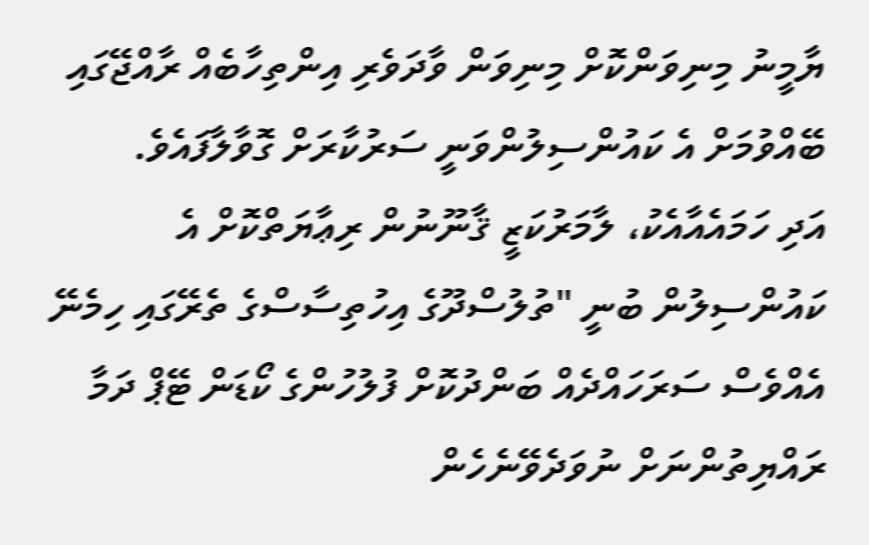ޔާމީނު މިނިވަންކޮށް މިނިވަން ވާދަވެރި އިންތިހާބެއް ރާއްޖޭގައި ބޭއްވުމަށް އެ ކައުންސިލުންވަނީ ސަރުކާރަށް ގޮވާލާފައެވެ.
އަދި ހަމައެއާއެކު، ލާމަރުކަޒީ ޤާނޫނުން ރިޢާޔަތްކޮށް އެ ކައުންސިލުން ބުނީ "ތުލުސްދޫގެ އިހުތިސާސްގެ ތެރޭގައި ހިމެނޭ އެއްވެސް ސަރަހައްދެއް ބަންދުކޮށް ފުލުހުންގެ ކޯޑަން ޓޭޕް ދަމާ ރައްޔިތުންނަށް ނުވަދެވޭނެހެން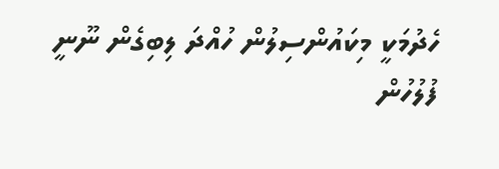ހެދުމަކީ މިކައުންސިލުން ހުއްދަ ލިބިގެން ނޫނީ ފުލުހުން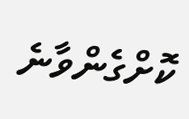ކޮށްގެންވާނެ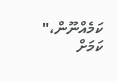ކަމެއްނޫން،" ކަމަށް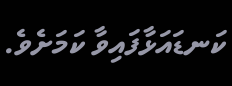ކަނޑައަޅާފައިވާ ކަމަށެވެ.